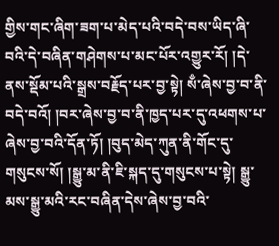གྱིས་གང་ཞིག་ཟག་པ་མེད་པའི་བདེ་བས་ཡིད་ཞི་བའི་དེ་བཞིན་གཤེགས་པ་མང་པོར་འགྱུར་རོ། །དེ་ནས་སྡོམ་པའི་སྒྲས་བརྗོད་པར་བྱ་སྟེ། སྃ་ཞེས་བྱ་བ་ནི་བདེ་བའོ། །བར་ཞེས་བྱ་བ་ནི་ཁྱད་པར་དུ་འཕགས་པ་ཞེས་བྱ་བའི་དོན་ཏོ། །བུད་མེད་ཀུན་ནི་གོང་དུ་གསུངས་སོ། །སྒྱུ་མ་ནི་ཇི་སྐད་དུ་གསུངས་པ་སྟེ། སྒྱུ་མས་སྒྱུ་མའི་རང་བཞིན་དེས་ཞེས་བྱ་བའི་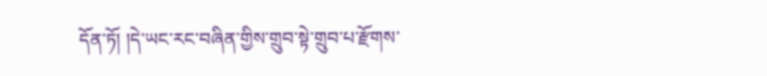དོན་ཏོ། །དེ་ཡང་རང་བཞིན་གྱིས་གྲུབ་སྟེ་གྲུབ་པ་རྫོགས་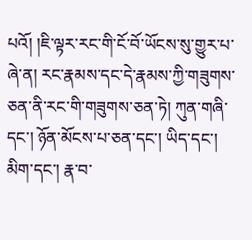པའོ། །ཇི་ལྟར་རང་གི་ངོ་བོ་ཡོངས་སུ་གྱུར་པ་ཞེ་ན། རང་རྣམས་དང་དེ་རྣམས་ཀྱི་གཟུགས་ཅན་ནི་རང་གི་གཟུགས་ཅན་ཏེ། ཀུན་གཞི་དང་། ཉོན་མོངས་པ་ཅན་དང་། ཡིད་དང་། མིག་དང་། རྣ་བ་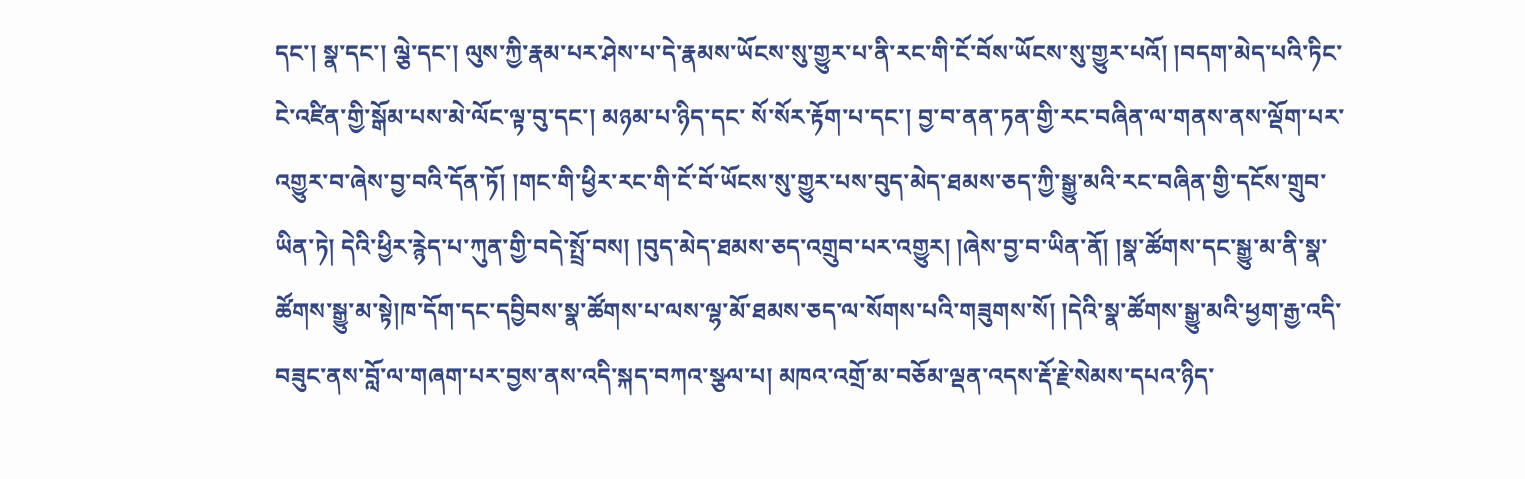དང་། སྣ་དང་། ལྕེ་དང་། ལུས་ཀྱི་རྣམ་པར་ཤེས་པ་དེ་རྣམས་ཡོངས་སུ་གྱུར་པ་ནི་རང་གི་ངོ་བོས་ཡོངས་སུ་གྱུར་པའོ། །བདག་མེད་པའི་ཏིང་ངེ་འཛིན་གྱི་སྒོམ་པས་མེ་ལོང་ལྟ་བུ་དང་། མཉམ་པ་ཉིད་དང་ སོ་སོར་རྟོག་པ་དང་། བྱ་བ་ནན་ཏན་གྱི་རང་བཞིན་ལ་གནས་ནས་ལྡོག་པར་འགྱུར་བ་ཞེས་བྱ་བའི་དོན་ཏོ། །གང་གི་ཕྱིར་རང་གི་ངོ་བོ་ཡོངས་སུ་གྱུར་པས་བུད་མེད་ཐམས་ཅད་ཀྱི་སྒྱུ་མའི་རང་བཞིན་གྱི་དངོས་གྲུབ་ཡིན་ཏེ། དེའི་ཕྱིར་རྙེད་པ་ཀུན་གྱི་བདེ་སྤྲོ་བས། །བུད་མེད་ཐམས་ཅད་འགྲུབ་པར་འགྱུར། །ཞེས་བྱ་བ་ཡིན་ནོ། །སྣ་ཚོགས་དང་སྒྱུ་མ་ནི་སྣ་ཚོགས་སྒྱུ་མ་སྟེ།ཁ་དོག་དང་དབྱིབས་སྣ་ཚོགས་པ་ལས་ལྷ་མོ་ཐམས་ཅད་ལ་སོགས་པའི་གཟུགས་སོ། །དེའི་སྣ་ཚོགས་སྒྱུ་མའི་ཕྱག་རྒྱ་འདི་བཟུང་ནས་བློ་ལ་གཞག་པར་བྱས་ནས་འདི་སྐད་བཀའ་སྩལ་པ། མཁའ་འགྲོ་མ་བཅོམ་ལྡན་འདས་རྡོ་རྗེ་སེམས་དཔའ་ཉིད་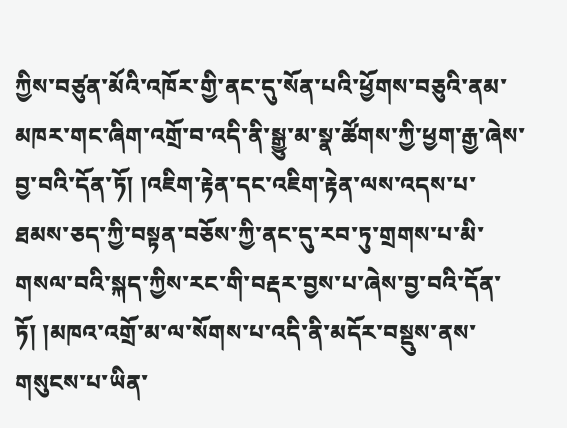ཀྱིས་བཙུན་མོའི་འཁོར་གྱི་ནང་དུ་སོན་པའི་ཕྱོགས་བཅུའི་ནམ་མཁར་གང་ཞིག་འགྲོ་བ་འདི་ནི་སྒྱུ་མ་སྣ་ཚོགས་ཀྱི་ཕྱག་རྒྱ་ཞེས་བྱ་བའི་དོན་ཏོ། །འཇིག་རྟེན་དང་འཇིག་རྟེན་ལས་འདས་པ་ཐམས་ཅད་ཀྱི་བསྟན་བཅོས་ཀྱི་ནང་དུ་རབ་ཏུ་གྲགས་པ་མི་གསལ་བའི་སྐད་ཀྱིས་རང་གི་བརྡར་བྱས་པ་ཞེས་བྱ་བའི་དོན་ཏོ། །མཁའ་འགྲོ་མ་ལ་སོགས་པ་འདི་ནི་མདོར་བསྡུས་ནས་གསུངས་པ་ཡིན་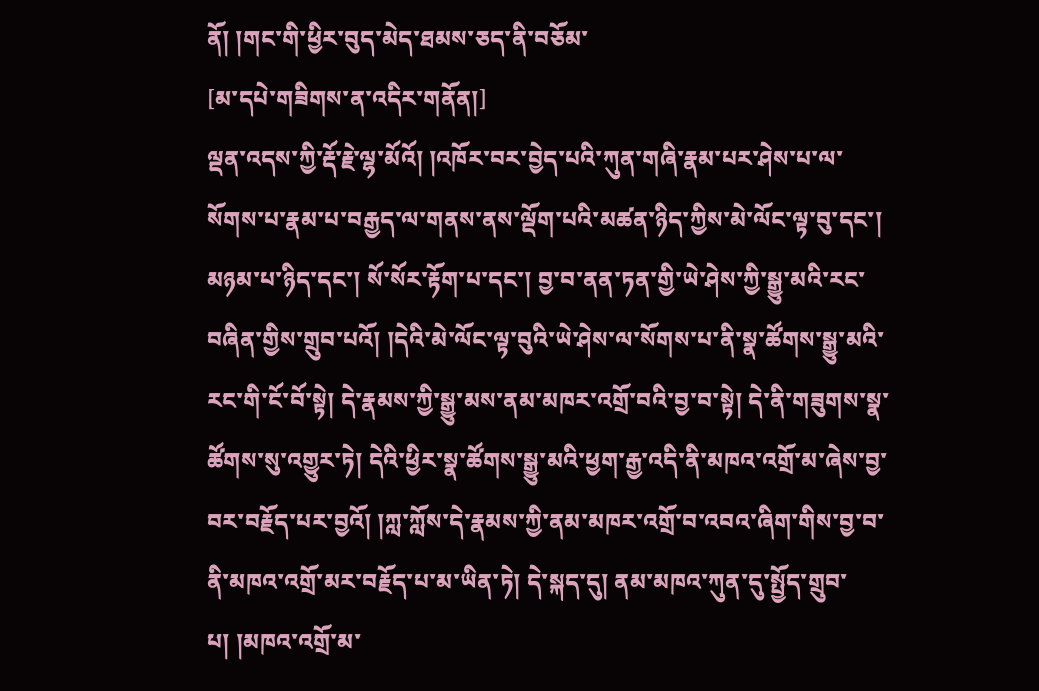ནོ། །གང་གི་ཕྱིར་བུད་མེད་ཐམས་ཅད་ནི་བཅོམ་
[མ་དཔེ་གཟིགས་ན་འདིར་གནོན།]
ལྡན་འདས་ཀྱི་རྡོ་རྗེ་ལྷ་མོའོ། །འཁོར་བར་བྱེད་པའི་ཀུན་གཞི་རྣམ་པར་ཤེས་པ་ལ་སོགས་པ་རྣམ་པ་བརྒྱད་ལ་གནས་ནས་ལྡོག་པའི་མཚན་ཉིད་ཀྱིས་མེ་ལོང་ལྟ་བུ་དང་། མཉམ་པ་ཉིད་དང་། སོ་སོར་རྟོག་པ་དང་། བྱ་བ་ནན་ཏན་གྱི་ཡེ་ཤེས་ཀྱི་སྒྱུ་མའི་རང་བཞིན་གྱིས་གྲུབ་པའོ། །དེའི་མེ་ལོང་ལྟ་བུའི་ཡེ་ཤེས་ལ་སོགས་པ་ནི་སྣ་ཚོགས་སྒྱུ་མའི་རང་གི་ངོ་བོ་སྟེ། དེ་རྣམས་ཀྱི་སྒྱུ་མས་ནམ་མཁར་འགྲོ་བའི་བྱ་བ་སྟེ། དེ་ནི་གཟུགས་སྣ་ཚོགས་སུ་འགྱུར་ཏེ། དེའི་ཕྱིར་སྣ་ཚོགས་སྒྱུ་མའི་ཕྱག་རྒྱ་འདི་ནི་མཁའ་འགྲོ་མ་ཞེས་བྱ་བར་བརྗོད་པར་བྱའོ། །ཀླ་ཀློས་དེ་རྣམས་ཀྱི་ནམ་མཁར་འགྲོ་བ་འབའ་ཞིག་གིས་བྱ་བ་ནི་མཁའ་འགྲོ་མར་བརྗོད་པ་མ་ཡིན་ཏེ། དེ་སྐད་དུ། ནམ་མཁའ་ཀུན་དུ་སྤྱོད་གྲུབ་པ། །མཁའ་འགྲོ་མ་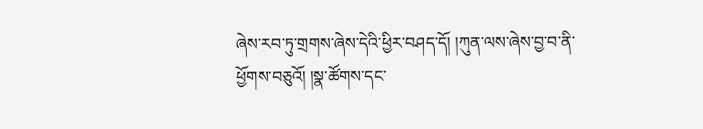ཞེས་རབ་ཏུ་གྲགས་ཞེས་དེའི་ཕྱིར་བཤད་དོ། །ཀུན་ལས་ཞེས་བྱ་བ་ནི་ཕྱོགས་བཅུའོ། །སྣ་ཚོགས་དང་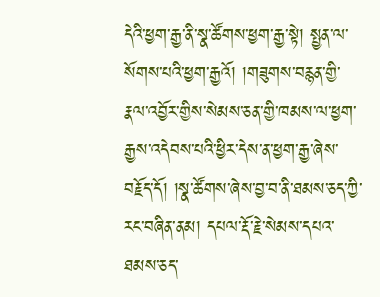དེའི་ཕྱག་རྒྱ་ནི་སྣ་ཚོགས་ཕྱག་རྒྱ་སྟེ། སྤྱན་ལ་སོགས་པའི་ཕྱག་རྒྱའོ། །གཟུགས་བརྙན་གྱི་རྣལ་འབྱོར་གྱིས་སེམས་ཅན་གྱི་ཁམས་ལ་ཕྱག་རྒྱས་འདེབས་པའི་ཕྱིར་དེས་ན་ཕྱག་རྒྱ་ཞེས་བརྗོད་དོ། །སྣ་ཚོགས་ཞེས་བྱ་བ་ནི་ཐམས་ཅད་ཀྱི་རང་བཞིན་ནམ། དཔལ་རྡོ་རྗེ་སེམས་དཔའ་ཐམས་ཅད་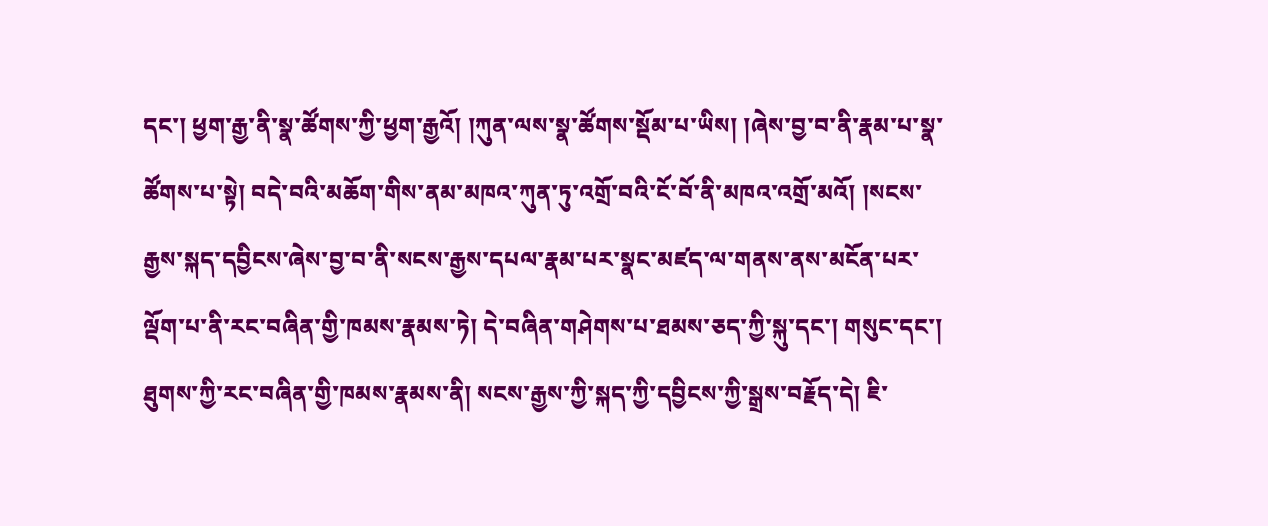དང་། ཕྱག་རྒྱ་ནི་སྣ་ཚོགས་ཀྱི་ཕྱག་རྒྱའོ། །ཀུན་ལས་སྣ་ཚོགས་སྡོམ་པ་ཡིས། །ཞེས་བྱ་བ་ནི་རྣམ་པ་སྣ་ཚོགས་པ་སྟེ། བདེ་བའི་མཆོག་གིས་ནམ་མཁའ་ཀུན་ཏུ་འགྲོ་བའི་ངོ་བོ་ནི་མཁའ་འགྲོ་མའོ། །སངས་རྒྱས་སྐད་དབྱིངས་ཞེས་བྱ་བ་ནི་སངས་རྒྱས་དཔལ་རྣམ་པར་སྣང་མཛད་ལ་གནས་ནས་མངོན་པར་ལྡོག་པ་ནི་རང་བཞིན་གྱི་ཁམས་རྣམས་ཏེ། དེ་བཞིན་གཤེགས་པ་ཐམས་ཅད་ཀྱི་སྐུ་དང་། གསུང་དང་། ཐུགས་ཀྱི་རང་བཞིན་གྱི་ཁམས་རྣམས་ནི། སངས་རྒྱས་ཀྱི་སྐད་ཀྱི་དབྱིངས་ཀྱི་སྒྲས་བརྗོད་དེ། ཇི་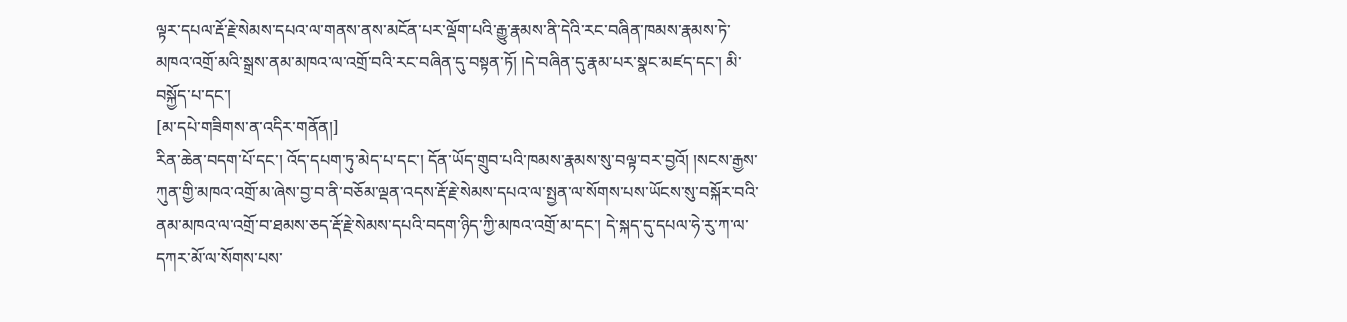ལྟར་དཔལ་རྡོ་རྗེ་སེམས་དཔའ་ལ་གནས་ནས་མངོན་པར་ལྡོག་པའི་རྒྱུ་རྣམས་ནི་དེའི་རང་བཞིན་ཁམས་རྣམས་ཏེ་མཁའ་འགྲོ་མའི་སྒྲས་ནམ་མཁའ་ལ་འགྲོ་བའི་རང་བཞིན་དུ་བསྟན་ཏོ། །དེ་བཞིན་དུ་རྣམ་པར་སྣང་མཛད་དང་། མི་བསྐྱོད་པ་དང་།
[མ་དཔེ་གཟིགས་ན་འདིར་གནོན།]
རིན་ཆེན་བདག་པོ་དང་། འོད་དཔག་ཏུ་མེད་པ་དང་། དོན་ཡོད་གྲུབ་པའི་ཁམས་རྣམས་སུ་བལྟ་བར་བྱའོ། །སངས་རྒྱས་ཀུན་གྱི་མཁའ་འགྲོ་མ་ཞེས་བྱ་བ་ནི་བཅོམ་ལྡན་འདས་རྡོ་རྗེ་སེམས་དཔའ་ལ་སྤྱན་ལ་སོགས་པས་ཡོངས་སུ་བསྐོར་བའི་ནམ་མཁའ་ལ་འགྲོ་བ་ཐམས་ཅད་རྡོ་རྗེ་སེམས་དཔའི་བདག་ཉིད་ཀྱི་མཁའ་འགྲོ་མ་དང་། དེ་སྐད་དུ་དཔལ་ཧེ་རུ་ཀ་ལ་དཀར་མོ་ལ་སོགས་པས་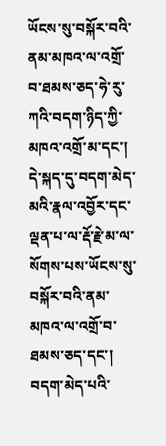ཡོངས་སུ་བསྐོར་བའི་ནམ་མཁའ་ལ་འགྲོ་བ་ཐམས་ཅད་ཧེ་རུ་ཀའི་བདག་ཉིད་ཀྱི་མཁའ་འགྲོ་མ་དང་། དེ་སྐད་དུ་བདག་མེད་མའི་རྣལ་འབྱོར་དང་ལྡན་པ་ལ་རྡོ་རྗེ་མ་ལ་སོགས་པས་ཡོངས་སུ་བསྐོར་བའི་ནམ་མཁའ་ལ་འགྲོ་བ་ཐམས་ཅད་དང་། བདག་མེད་པའི་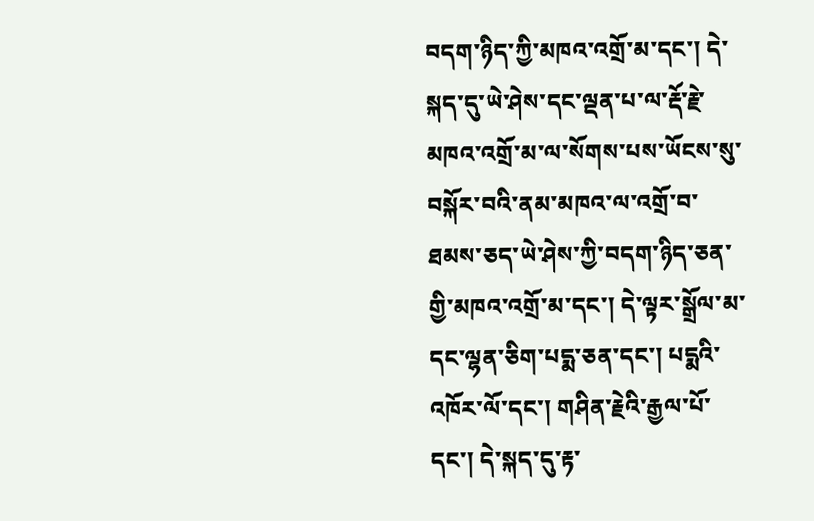བདག་ཉིད་ཀྱི་མཁའ་འགྲོ་མ་དང་། དེ་སྐད་དུ་ཡེ་ཤེས་དང་ལྡན་པ་ལ་རྡོ་རྗེ་མཁའ་འགྲོ་མ་ལ་སོགས་པས་ཡོངས་སུ་བསྐོར་བའི་ནམ་མཁའ་ལ་འགྲོ་བ་ཐམས་ཅད་ཡེ་ཤེས་ཀྱི་བདག་ཉིད་ཅན་གྱི་མཁའ་འགྲོ་མ་དང་། དེ་ལྟར་སྒྲོལ་མ་དང་ལྷན་ཅིག་པདྨ་ཅན་དང་། པདྨའི་འཁོར་ལོ་དང་། གཤིན་རྗེའི་རྒྱལ་པོ་དང་། དེ་སྐད་དུ་རྟ་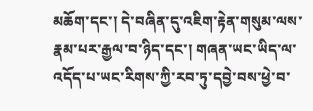མཆོག་དང་། དེ་བཞིན་དུ་འཇིག་རྟེན་གསུམ་ལས་རྣམ་པར་རྒྱལ་བ་ཉིད་དང་། གཞན་ཡང་ཡིད་ལ་འདོད་པ་ཡང་རིགས་ཀྱི་རབ་ཏུ་དབྱེ་བས་ཕྱེ་བ་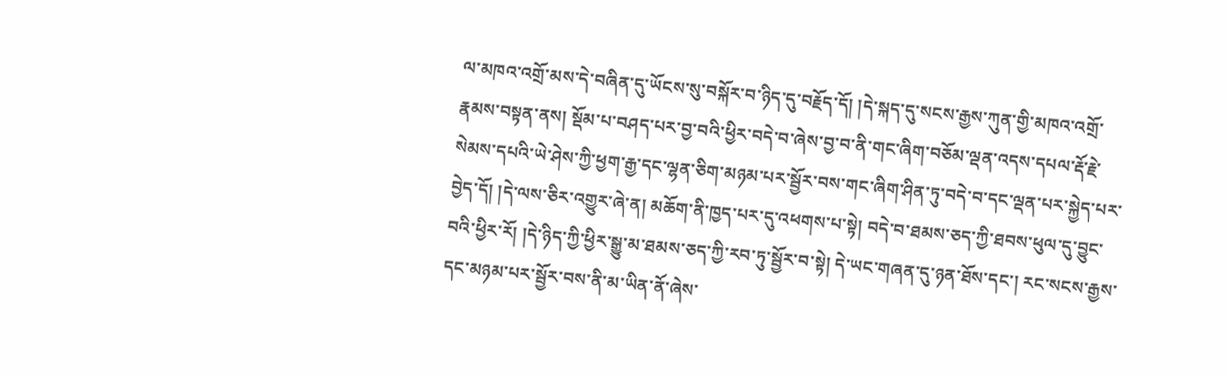ལ་མཁའ་འགྲོ་མས་དེ་བཞིན་དུ་ཡོངས་སུ་བསྐོར་བ་ཉིད་དུ་བརྗོད་དོ། །དེ་སྐད་དུ་སངས་རྒྱས་ཀུན་གྱི་མཁའ་འགྲོ་རྣམས་བསྟན་ནས། སྡོམ་པ་བཤད་པར་བྱ་བའི་ཕྱིར་བདེ་བ་ཞེས་བྱ་བ་ནི་གང་ཞིག་བཅོམ་ལྡན་འདས་དཔལ་རྡོ་རྗེ་སེམས་དཔའི་ཡེ་ཤེས་ཀྱི་ཕྱག་རྒྱ་དང་ལྷན་ཅིག་མཉམ་པར་སྦྱོར་བས་གང་ཞིག་ཤིན་ཏུ་བདེ་བ་དང་ལྡན་པར་སྐྱེད་པར་བྱེད་དོ། །དེ་ལས་ཅིར་འགྱུར་ཞེ་ན། མཆོག་ནི་ཁྱད་པར་དུ་འཕགས་པ་སྟེ། བདེ་བ་ཐམས་ཅད་ཀྱི་ཐབས་ཕུལ་དུ་བྱུང་བའི་ཕྱིར་རོ། །དེ་ཉིད་ཀྱི་ཕྱིར་སྒྱུ་མ་ཐམས་ཅད་ཀྱི་རབ་ཏུ་སྦྱོར་བ་སྟེ། དེ་ཡང་གཞན་དུ་ཉན་ཐོས་དང་། རང་སངས་རྒྱས་དང་མཉམ་པར་སྦྱོར་བས་ནི་མ་ཡིན་ནོ་ཞེས་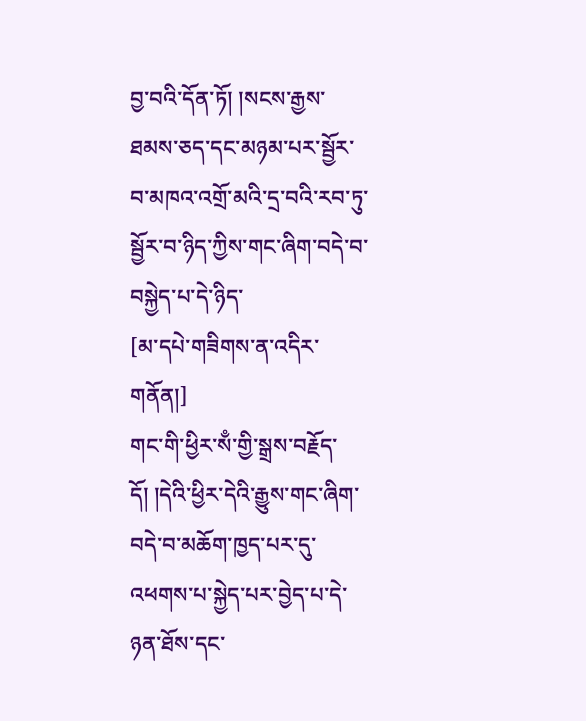བྱ་བའི་དོན་ཏོ། །སངས་རྒྱས་ཐམས་ཅད་དང་མཉམ་པར་སྦྱོར་བ་མཁའ་འགྲོ་མའི་དྲ་བའི་རབ་ཏུ་སྦྱོར་བ་ཉིད་ཀྱིས་གང་ཞིག་བདེ་བ་བསྐྱེད་པ་དེ་ཉིད་
[མ་དཔེ་གཟིགས་ན་འདིར་གནོན།]
གང་གི་ཕྱིར་སྃ་གྱི་སྒྲས་བརྗོད་དོ། །དེའི་ཕྱིར་དེའི་རྒྱུས་གང་ཞིག་བདེ་བ་མཆོག་ཁྱད་པར་དུ་འཕགས་པ་སྐྱེད་པར་བྱེད་པ་དེ་ཉན་ཐོས་དང་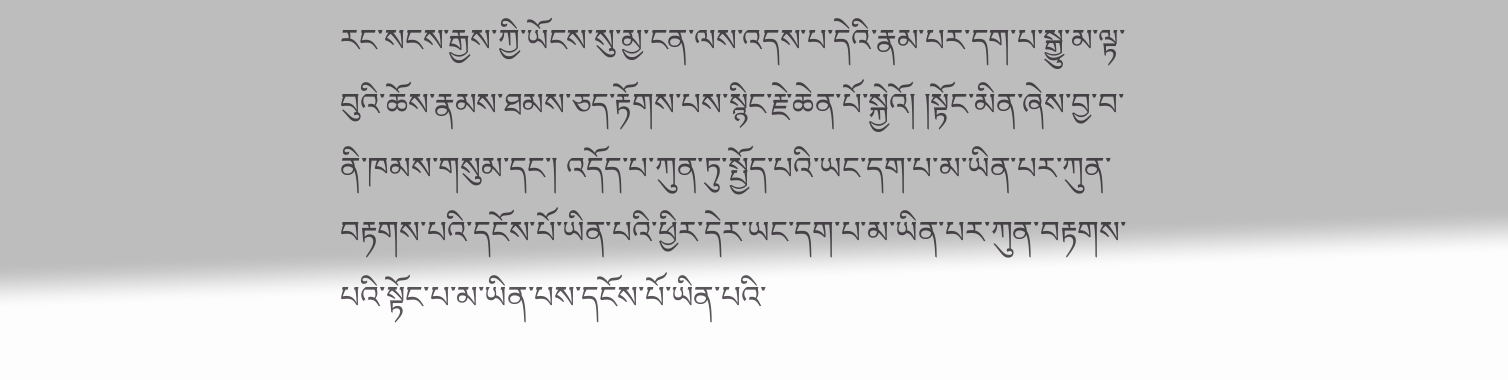རང་སངས་རྒྱས་ཀྱི་ཡོངས་སུ་མྱ་ངན་ལས་འདས་པ་དེའི་རྣམ་པར་དག་པ་སྒྱུ་མ་ལྟ་བུའི་ཆོས་རྣམས་ཐམས་ཅད་རྟོགས་པས་སྙིང་རྗེ་ཆེན་པོ་སྐྱེའོ། །སྟོང་མིན་ཞེས་བྱ་བ་ནི་ཁམས་གསུམ་དང་། འདོད་པ་ཀུན་ཏུ་སྤྱོད་པའི་ཡང་དག་པ་མ་ཡིན་པར་ཀུན་བརྟགས་པའི་དངོས་པོ་ཡིན་པའི་ཕྱིར་དེར་ཡང་དག་པ་མ་ཡིན་པར་ཀུན་བརྟགས་པའི་སྟོང་པ་མ་ཡིན་པས་དངོས་པོ་ཡིན་པའི་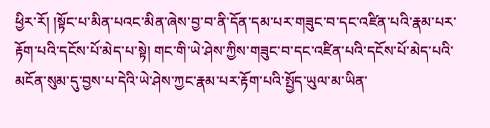ཕྱིར་རོ། །སྟོང་པ་མིན་པའང་མིན་ཞེས་བྱ་བ་ནི་དོན་དམ་པར་གཟུང་བ་དང་འཛིན་པའི་རྣམ་པར་རྟོག་པའི་དངོས་པོ་མེད་པ་སྟེ། གང་གི་ཡེ་ཤེས་ཀྱིས་གཟུང་བ་དང་འཛིན་པའི་དངོས་པོ་མེད་པའི་མངོན་སུམ་དུ་བྱས་པ་དེའི་ཡེ་ཤེས་ཀྱང་རྣམ་པར་རྟོག་པའི་སྤྱོད་ཡུལ་མ་ཡིན་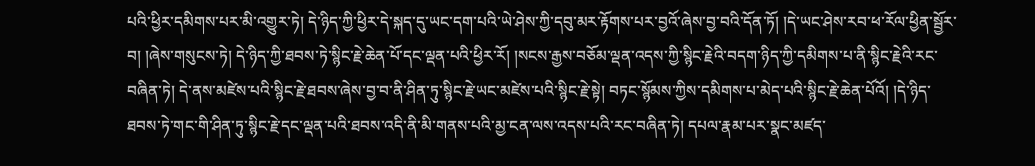པའི་ཕྱིར་དམིགས་པར་མི་འགྱུར་ཏེ། དེ་ཉིད་ཀྱི་ཕྱིར་དེ་སྐད་དུ་ཡང་དག་པའི་ཡེ་ཤེས་ཀྱི་དབུ་མར་རྟོགས་པར་བྱའོ་ཞེས་བྱ་བའི་དོན་ཏོ། །དེ་ཡང་ཤེས་རབ་ཕ་རོལ་ཕྱིན་སྦྱོར་བ། །ཞེས་གསུངས་ཏེ། དེ་ཉིད་ཀྱི་ཐབས་ཏེ་སྙིང་རྗེ་ཆེན་པོ་དང་ལྡན་པའི་ཕྱིར་རོ། །སངས་རྒྱས་བཅོམ་ལྡན་འདས་ཀྱི་སྙིང་རྗེའི་བདག་ཉིད་ཀྱི་དམིགས་པ་ནི་སྙིང་རྗེའི་རང་བཞིན་ཏེ། དེ་ནས་མཛེས་པའི་སྙིང་རྗེ་ཐབས་ཞེས་བྱ་བ་ནི་ཤིན་ཏུ་སྙིང་རྗེ་ཡང་མཛེས་པའི་སྙིང་རྗེ་སྟེ། བཏང་སྙོམས་ཀྱིས་དམིགས་པ་མེད་པའི་སྙིང་རྗེ་ཆེན་པོའོ། །དེ་ཉིད་ཐབས་ཏེ་གང་གི་ཤིན་ཏུ་སྙིང་རྗེ་དང་ལྡན་པའི་ཐབས་འདི་ནི་མི་གནས་པའི་མྱ་ངན་ལས་འདས་པའི་རང་བཞིན་ཏེ། དཔལ་རྣམ་པར་སྣང་མཛད་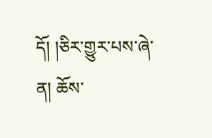དོ། །ཅིར་གྱུར་པས་ཞེ་ན། ཆོས་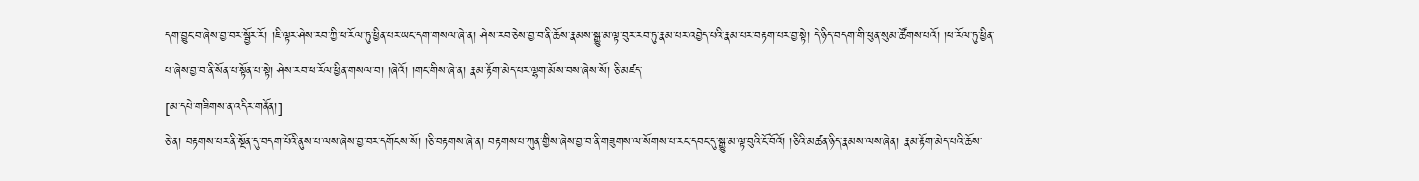དག་བྱུང་བ་ཞེས་བྱ་བར་སྦྱོར་རོ། །ཇི་ལྟར་ཤེས་རབ་ཀྱི་ཕ་རོལ་ཏུ་ཕྱིན་པར་ཡང་དག་གསལ་ཞེ་ན། ཤེས་རབ་ཅེས་བྱ་བ་ནི་ཆོས་རྣམས་སྒྱུ་མ་ལྟ་བུར་རབ་ཏུ་རྣམ་པར་འབྱེད་པའི་རྣམ་པར་བརྟག་པར་བྱ་སྟེ། དེ་ཉིད་བདག་གི་ཕུན་སུམ་ཚོགས་པའོ། །ཕ་རོལ་ཏུ་ཕྱིན་པ་ཞེས་བྱ་བ་ནི་སོན་པ་སྟོན་པ་སྟེ། ཤེས་རབ་ཕ་རོལ་ཕྱིན་གསལ་བ། །ཞེའོ། །གང་གིས་ཞེ་ན། རྣམ་རྟོག་མེད་པར་ལྷག་མོས་བས་ཞེས་སོ། ཅི་མཛད་
[མ་དཔེ་གཟིགས་ན་འདིར་གནོན།]
ཅེ་ན། བརྟགས་པར་ནི་སྔོན་དུ་བདག་པོའི་ནུས་པ་ལས་ཞེས་བྱ་བར་དགོངས་སོ། །ཅི་བརྟགས་ཞེ་ན། བརྟགས་པ་ཀུན་གྱིས་ཞེས་བྱ་བ་ནི་གཟུགས་ལ་སོགས་པ་རང་དབང་དུ་སྒྱུ་མ་ལྟ་བུའི་ངོ་བོའོ། །ཅིའི་མཚན་ཉིད་རྣམས་ལས་ཞེན། རྣམ་རྟོག་མེད་པའི་ཆོས་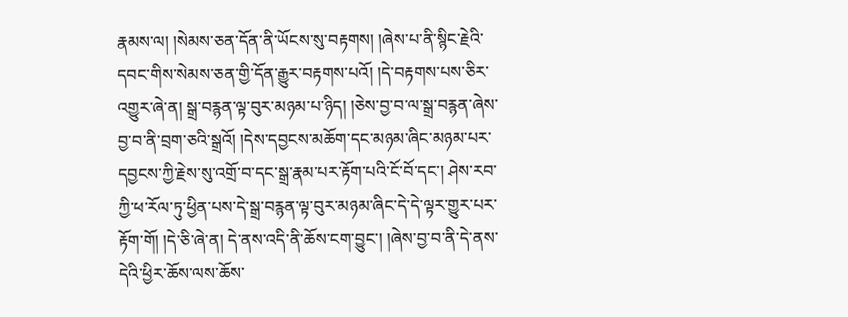རྣམས་ལ། །སེམས་ཅན་དོན་ནི་ཡོངས་སུ་བརྟགས། །ཞེས་པ་ནི་སྙིང་རྗེའི་དབང་གིས་སེམས་ཅན་གྱི་དོན་རྒྱུར་བརྟགས་པའོ། །དེ་བརྟགས་པས་ཅིར་འགྱུར་ཞེ་ན། སྒྲ་བརྙན་ལྟ་བུར་མཉམ་པ་ཉིད། །ཅེས་བྱ་བ་ལ་སྒྲ་བརྙན་ཞེས་བྱ་བ་ནི་བྲག་ཅའི་སྒྲའོ། །དེས་དབྱངས་མཆོག་དང་མཉམ་ཞིང་མཉམ་པར་དབྱངས་ཀྱི་རྗེས་སུ་འགྲོ་བ་དང་སྒྲ་རྣམ་པར་རྟོག་པའི་ངོ་བོ་དང་། ཤེས་རབ་ཀྱི་ཕ་རོལ་ཏུ་ཕྱིན་པས་དེ་སྒྲ་བརྙན་ལྟ་བུར་མཉམ་ཞིང་དེ་དེ་ལྟར་གྱུར་པར་རྟོག་གོ། །དེ་ཅི་ཞེ་ན། དེ་ནས་འདི་ནི་ཆོས་ངག་བྱུང་། །ཞེས་བྱ་བ་ནི་དེ་ནས་དེའི་ཕྱིར་ཆོས་ལས་ཆོས་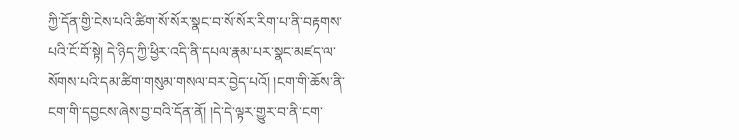ཀྱི་དོན་གྱི་ངེས་པའི་ཚིག་སོ་སོར་སྣང་བ་སོ་སོར་རིག་པ་ནི་བརྟགས་པའི་ངོ་བོ་སྟེ། དེ་ཉིད་ཀྱི་ཕྱིར་འདི་ནི་དཔལ་རྣམ་པར་སྣང་མཛད་ལ་སོགས་པའི་དམ་ཚིག་གསུམ་གསལ་བར་བྱེད་པའོ། །ངག་གི་ཆོས་ནི་ངག་གི་དབྱངས་ཞེས་བྱ་བའི་དོན་ནོ། །དེ་དེ་ལྟར་གྱུར་བ་ནི་ངག་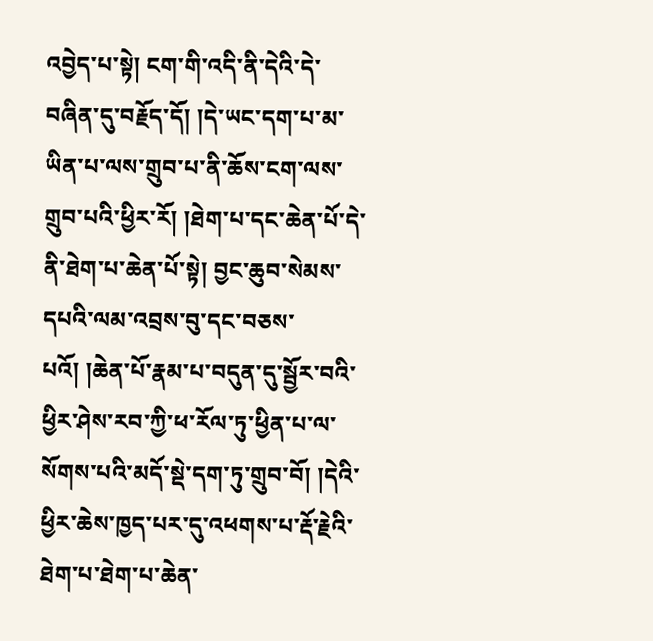འབྱེད་པ་སྟེ། ངག་གི་འདི་ནི་དེའི་དེ་བཞིན་དུ་བརྗོད་དོ། །དེ་ཡང་དག་པ་མ་ཡིན་པ་ལས་གྲུབ་པ་ནི་ཆོས་ངག་ལས་གྲུབ་པའི་ཕྱིར་རོ། །ཐེག་པ་དང་ཆེན་པོ་དེ་ནི་ཐེག་པ་ཆེན་པོ་སྟེ། བྱང་ཆུབ་སེམས་དཔའི་ལམ་འབྲས་བུ་དང་བཅས་པའོ། །ཆེན་པོ་རྣམ་པ་བདུན་དུ་སྦྱོར་བའི་ཕྱིར་ཤེས་རབ་ཀྱི་ཕ་རོལ་ཏུ་ཕྱིན་པ་ལ་སོགས་པའི་མདོ་སྡེ་དག་ཏུ་གྲུབ་བོ། །དེའི་ཕྱིར་ཆེས་ཁྱད་པར་དུ་འཕགས་པ་རྡོ་རྗེའི་ཐེག་པ་ཐེག་པ་ཆེན་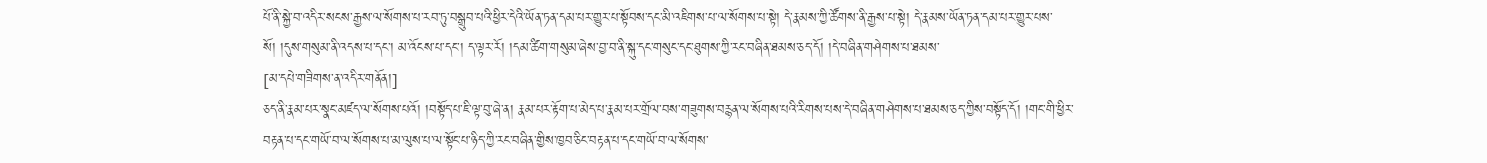པོ་ནི་སྐྱེ་བ་འདིར་སངས་རྒྱས་ལ་སོགས་པ་རབ་ཏུ་བསྒྲུབ་པའི་ཕྱིར་དེའི་ཡོན་ཏན་དམ་པར་གྱུར་པ་སྟོབས་དང་མི་འཇིགས་པ་ལ་སོགས་པ་སྟེ། དེ་རྣམས་ཀྱི་ཚོགས་ནི་རྒྱས་པ་སྟེ། དེ་རྣམས་ཡོན་ཏན་དམ་པར་གྱུར་པས་སོ། །དུས་གསུམ་ནི་འདས་པ་དང་། མ་འོངས་པ་དང་། ད་ལྟར་རོ། །དམ་ཚིག་གསུམ་ཞེས་བྱ་བ་ནི་སྐུ་དང་གསུང་དང་ཐུགས་ཀྱི་རང་བཞིན་ཐམས་ཅད་དོ། །དེ་བཞིན་གཤེགས་པ་ཐམས་
[མ་དཔེ་གཟིགས་ན་འདིར་གནོན།]
ཅད་ནི་རྣམ་པར་སྣང་མཛད་ལ་སོགས་པའོ། །བསྟོད་པ་ཇི་ལྟ་བུ་ཞེ་ན། རྣམ་པར་རྟོག་པ་མེད་པ་རྣམ་པར་གྲོལ་བས་གཟུགས་བརྙན་ལ་སོགས་པའི་རིགས་པས་དེ་བཞིན་གཤེགས་པ་ཐམས་ཅད་ཀྱིས་བསྟོད་དོ། །གང་གི་ཕྱིར་བརྟན་པ་དང་གཡོ་བ་ལ་སོགས་པ་མ་ལུས་པ་ལ་སྟོང་པ་ཉིད་ཀྱི་རང་བཞིན་གྱིས་ཁྱབ་ཅིང་བརྟན་པ་དང་གཡོ་བ་ལ་སོགས་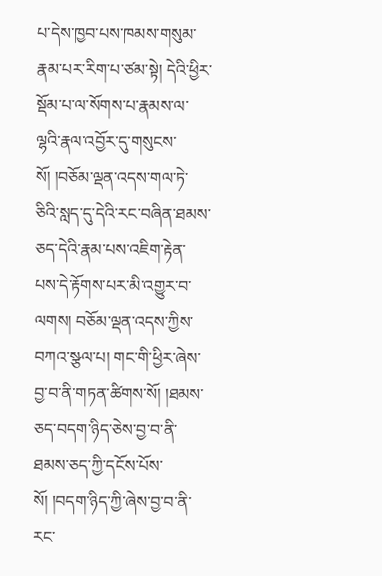པ་དེས་ཁྱབ་པས་ཁམས་གསུམ་རྣམ་པར་རིག་པ་ཙམ་སྟེ། དེའི་ཕྱིར་སྡོམ་པ་ལ་སོགས་པ་རྣམས་ལ་ལྷའི་རྣལ་འབྱོར་དུ་གསུངས་སོ། །བཅོམ་ལྡན་འདས་གལ་ཏེ་ཅིའི་སླད་དུ་དེའི་རང་བཞིན་ཐམས་ཅད་དེའི་རྣམ་པས་འཇིག་རྟེན་པས་དེ་རྟོགས་པར་མི་འགྱུར་བ་ལགས། བཅོམ་ལྡན་འདས་ཀྱིས་བཀའ་སྩལ་པ། གང་གི་ཕྱིར་ཞེས་བྱ་བ་ནི་གཏན་ཚིགས་སོ། །ཐམས་ཅད་བདག་ཉིད་ཅེས་བྱ་བ་ནི་ཐམས་ཅད་ཀྱི་དངོས་པོས་སོ། །བདག་ཉིད་ཀྱི་ཞེས་བྱ་བ་ནི་རང་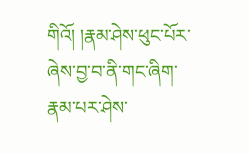གིའོ། །རྣམ་ཤེས་ཕུང་པོར་ཞེས་བྱ་བ་ནི་གང་ཞིག་རྣམ་པར་ཤེས་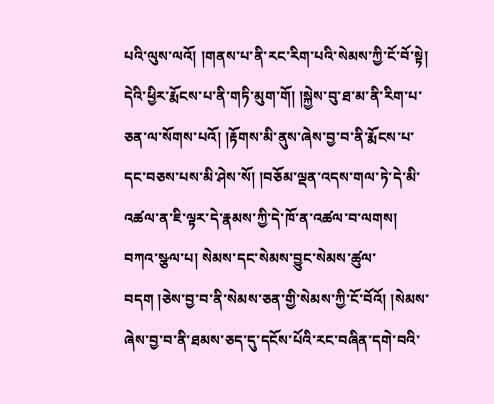པའི་ལུས་ལའོ། །གནས་པ་ནི་རང་རིག་པའི་སེམས་ཀྱི་ངོ་བོ་སྟེ། དེའི་ཕྱིར་རྨོངས་པ་ནི་གཏི་མུག་གོ། །སྐྱེས་བུ་ཐ་མ་ནི་རིག་པ་ཅན་ལ་སོགས་པའོ། །རྟོགས་མི་ནུས་ཞེས་བྱ་བ་ནི་རྨོངས་པ་དང་བཅས་པས་མི་ཤེས་སོ། །བཅོམ་ལྡན་འདས་གལ་ཏེ་དེ་མི་འཚལ་ན་ཇི་ལྟར་དེ་རྣམས་ཀྱི་དེ་ཁོ་ན་འཚལ་བ་ལགས། བཀའ་སྩལ་པ། སེམས་དང་སེམས་བྱུང་སེམས་ཚུལ་བདག །ཅེས་བྱ་བ་ནི་སེམས་ཅན་གྱི་སེམས་ཀྱི་ངོ་བོའོ། །སེམས་ཞེས་བྱ་བ་ནི་ཐམས་ཅད་དུ་དངོས་པོའི་རང་བཞིན་དགེ་བའི་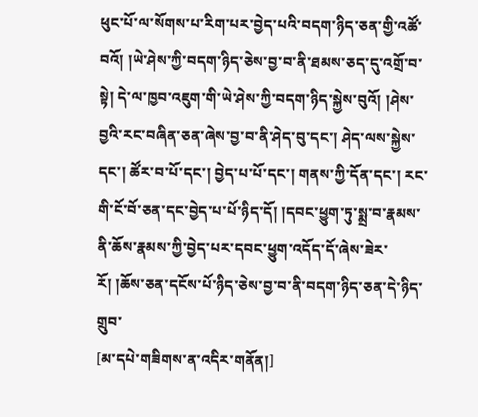ཕུང་པོ་ལ་སོགས་པ་རིག་པར་བྱེད་པའི་བདག་ཉིད་ཅན་གྱི་འཚོ་བའོ། །ཡེ་ཤེས་ཀྱི་བདག་ཉིད་ཅེས་བྱ་བ་ནི་ཐམས་ཅད་དུ་འགྲོ་བ་སྟེ། དེ་ལ་ཁྱབ་འཇུག་གི་ཡེ་ཤེས་ཀྱི་བདག་ཉིད་སྐྱེས་བུའོ། །ཤེས་བྱའི་རང་བཞིན་ཅན་ཞེས་བྱ་བ་ནི་ཤེད་བུ་དང་། ཤེད་ལས་སྐྱེས་དང་། ཚོར་བ་པོ་དང་། བྱེད་པ་པོ་དང་། གནས་ཀྱི་དོན་དང་། རང་གི་ངོ་བོ་ཅན་དང་བྱེད་པ་པོ་ཉིད་དོ། །དབང་ཕྱུག་ཏུ་སྨྲ་བ་རྣམས་ནི་ཆོས་རྣམས་ཀྱི་བྱེད་པར་དབང་ཕྱུག་འདོད་དོ་ཞེས་ཟེར་རོ། །ཆོས་ཅན་དངོས་པོ་ཉིད་ཅེས་བྱ་བ་ནི་བདག་ཉིད་ཅན་དེ་ཉིད་གྲུབ་
[མ་དཔེ་གཟིགས་ན་འདིར་གནོན།]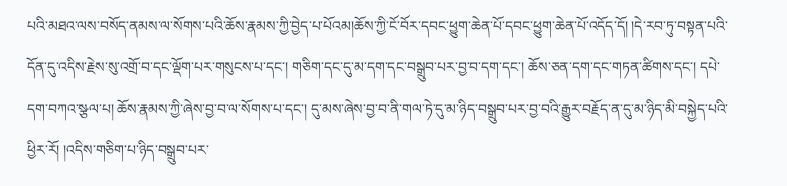པའི་མཐའ་ལས་བསོད་ནམས་ལ་སོགས་པའི་ཆོས་རྣམས་ཀྱི་བྱེད་པ་པོའམ།ཆོས་ཀྱི་ངོ་བོར་དབང་ཕྱུག་ཆེན་པོ་དབང་ཕྱུག་ཆེན་པོ་འདོད་དོ། །དེ་རབ་ཏུ་བསྟན་པའི་དོན་དུ་འདིས་རྗེས་སུ་འགྲོ་བ་དང་ལྡོག་པར་གསུངས་པ་དང་། གཅིག་དང་དུ་མ་དག་དང་བསྒྲུབ་པར་བྱ་བ་དག་དང་། ཆོས་ཅན་དག་དང་གཏན་ཚིགས་དང་། དཔེ་དག་བཀའ་སྩལ་པ། ཆོས་རྣམས་ཀྱི་ཞེས་བྱ་བ་ལ་སོགས་པ་དང་། དུ་མས་ཞེས་བྱ་བ་ནི་གལ་ཏེ་དུ་མ་ཉིད་བསྒྲུབ་པར་བྱ་བའི་རྒྱུར་བརྗོད་ན་དུ་མ་ཉིད་མི་བསྐྱེད་པའི་ཕྱིར་རོ། །འདིས་གཅིག་པ་ཉིད་བསྒྲུབ་པར་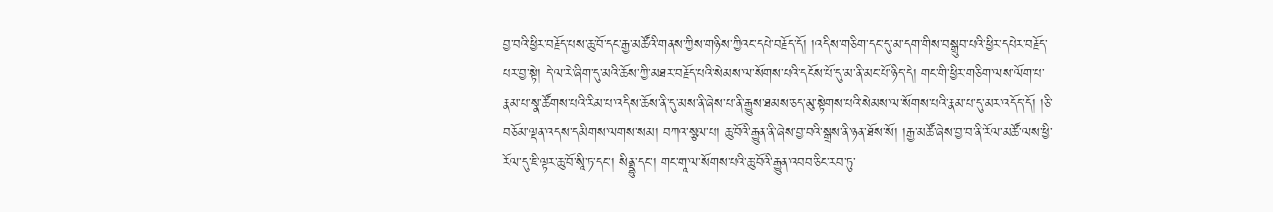བྱ་བའི་ཕྱིར་བརྗོད་པས་ཆུ་བོ་དང་རྒྱ་མཚོའི་གནས་ཀྱིས་གཉིས་ཀྱིའང་དཔེ་བརྗོད་དོ། །འདིས་གཅིག་དང་དུ་མ་དག་གིས་བསྒྲུབ་པའི་ཕྱིར་དཔེར་བརྗོད་པར་བྱ་སྟེ། དེ་ལ་རེ་ཞིག་དུ་མའི་ཆོས་ཀྱི་མཐར་བརྗོད་པའི་སེམས་ལ་སོགས་པའི་དངོས་པོ་དུ་མ་ནི་མང་པོ་ཉིད་དེ། གང་གི་ཕྱིར་གཅིག་ལས་ལོག་པ་རྣམ་པ་སྣ་ཚོགས་པའི་རིམ་པ་འདིས་ཆོས་ནི་དུ་མས་ནི་ཞེས་པ་ནི་རྒྱུས་ཐམས་ཅད་མུ་སྟེགས་པའི་སེམས་ལ་སོགས་པའི་རྣམ་པ་དུ་མར་འདོད་དོ། །ཅི་བཅོམ་ལྡན་འདས་དམིགས་ལགས་སམ། བཀའ་སྩལ་པ། ཆུ་བོའི་རྒྱུན་ནི་ཞེས་བྱ་བའི་སྒྲས་ནི་ཉན་ཐོས་སོ། །རྒྱ་མཚོ་ཞེས་བྱ་བ་ནི་རོལ་མཚོ་ལས་ཕྱི་རོལ་དུ་ཇི་ལྟར་ཆུ་བོ་སཱི་ཏ་དང་། སིནྡྷུ་དང་། གང་གཱ་ལ་སོགས་པའི་ཆུ་བོའི་རྒྱུན་འབབ་ཅིང་རབ་ཏུ་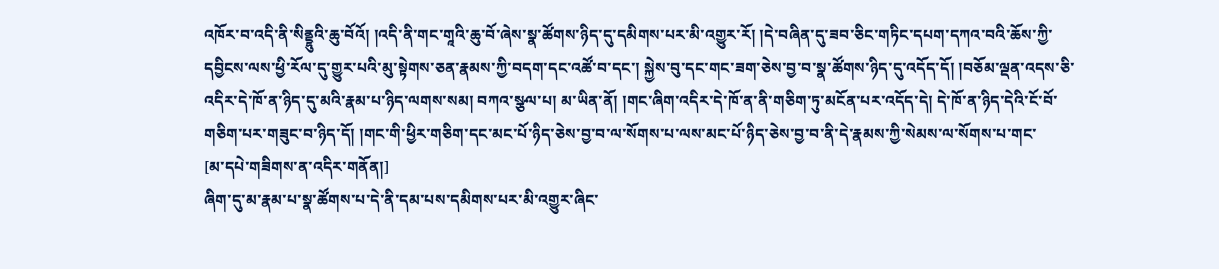འཁོར་བ་འདི་ནི་སིནྡྷུའི་ཆུ་བོའོ། །འདི་ནི་གང་གཱའི་ཆུ་བོ་ཞེས་སྣ་ཚོགས་ཉིད་དུ་དམིགས་པར་མི་འགྱུར་རོ། །དེ་བཞིན་དུ་ཟབ་ཅིང་གཏིང་དཔག་དཀའ་བའི་ཆོས་ཀྱི་དབྱིངས་ལས་ཕྱི་རོལ་དུ་གྱུར་པའི་མུ་སྟེགས་ཅན་རྣམས་ཀྱི་བདག་དང་འཚོ་བ་དང་། སྐྱེས་བུ་དང་གང་ཟག་ཅེས་བྱ་བ་སྣ་ཚོགས་ཉིད་དུ་འདོད་དོ། །བཅོམ་ལྡན་འདས་ཅི་འདིར་དེ་ཁོ་ན་ཉིད་དུ་མའི་རྣམ་པ་ཉིད་ལགས་སམ། བཀའ་སྩལ་པ། མ་ཡིན་ནོ། །གང་ཞིག་འདིར་དེ་ཁོ་ན་ནི་གཅིག་ཏུ་མངོན་པར་འདོད་དེ། དེ་ཁོ་ན་ཉིད་དེའི་ངོ་བོ་གཅིག་པར་གཟུང་བ་ཉིད་དོ། །གང་གི་ཕྱིར་གཅིག་དང་མང་པོ་ཉིད་ཅེས་བྱ་བ་ལ་སོགས་པ་ལས་མང་པོ་ཉིད་ཅེས་བྱ་བ་ནི་དེ་རྣམས་ཀྱི་སེམས་ལ་སོགས་པ་གང་
[མ་དཔེ་གཟིགས་ན་འདིར་གནོན།]
ཞིག་དུ་མ་རྣམ་པ་སྣ་ཚོགས་པ་དེ་ནི་དམ་པས་དམིགས་པར་མི་འགྱུར་ཞིང་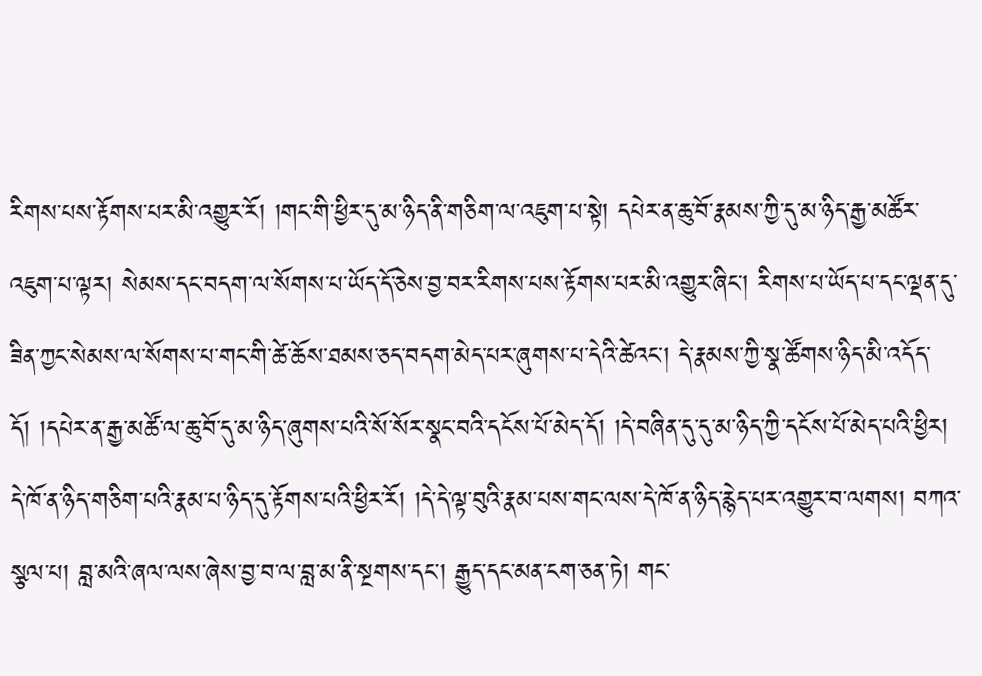རིགས་པས་རྟོགས་པར་མི་འགྱུར་རོ། །གང་གི་ཕྱིར་དུ་མ་ཉིད་ནི་གཅིག་ལ་འཇུག་པ་སྟེ། དཔེར་ན་ཆུ་བོ་རྣམས་ཀྱི་དུ་མ་ཉིད་རྒྱ་མཚོར་འཇུག་པ་ལྟར། སེམས་དང་བདག་ལ་སོགས་པ་ཡོད་དོ་ཅེས་བྱ་བར་རིགས་པས་རྟོགས་པར་མི་འགྱུར་ཞིང་། རིགས་པ་ཡོད་པ་དང་ལྡན་དུ་ཟིན་ཀྱང་སེམས་ལ་སོགས་པ་གང་གི་ཚེ་ཆོས་ཐམས་ཅད་བདག་མེད་པར་ཞུགས་པ་དེའི་ཚེའང་། དེ་རྣམས་ཀྱི་སྣ་ཚོགས་ཉིད་མི་འདོད་དོ། །དཔེར་ན་རྒྱ་མཚོ་ལ་ཆུ་བོ་དུ་མ་ཉིད་ཞུགས་པའི་སོ་སོར་སྣང་བའི་དངོས་པོ་མེད་དོ། །དེ་བཞིན་དུ་དུ་མ་ཉིད་ཀྱི་དངོས་པོ་མེད་པའི་ཕྱིར། དེ་ཁོ་ན་ཉིད་གཅིག་པའི་རྣམ་པ་ཉིད་དུ་རྟོགས་པའི་ཕྱིར་རོ། །དེ་དེ་ལྟ་བུའི་རྣམ་པས་གང་ལས་དེ་ཁོ་ན་ཉིད་རྙེད་པར་འགྱུར་བ་ལགས། བཀའ་སྩལ་པ། བླ་མའི་ཞལ་ལས་ཞེས་བྱ་བ་ལ་བླ་མ་ནི་སྔགས་དང་། རྒྱུད་དང་མན་ངག་ཅན་ཏེ། གང་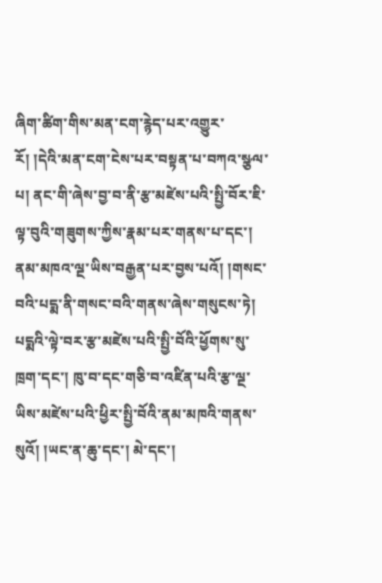ཞིག་ཚིག་གིས་མན་ངག་རྙེད་པར་འགྱུར་རོ། །དེའི་མན་ངག་ངེས་པར་བསྟན་པ་བཀའ་སྩལ་པ། ནང་གི་ཞེས་བྱ་བ་ནི་རྩ་མཛེས་པའི་སྤྱི་བོར་ཇི་ལྟ་བུའི་གཟུགས་ཀྱིས་རྣམ་པར་གནས་པ་དང་། ནམ་མཁའ་ལྔ་ཡིས་བརྒྱན་པར་བྱས་པའོ། །གསང་བའི་པདྨ་ནི་གསང་བའི་གནས་ཞེས་གསུངས་ཏེ། པདྨའི་ལྟེ་བར་རྩ་མཛེས་པའི་སྤྱི་བོའི་ཕྱོགས་སུ་ཁྲག་དང་། ཁུ་བ་དང་གཅི་བ་འཛིན་པའི་རྩ་ལྔ་ཡིས་མཛེས་པའི་ཕྱིར་སྤྱི་བོའི་ནམ་མཁའི་གནས་སུའོ། །ཡང་ན་ཆུ་དང་། མེ་དང་།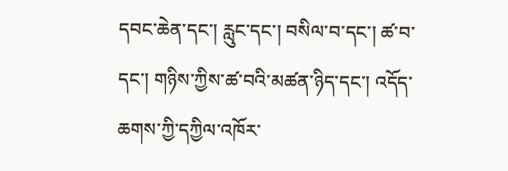དབང་ཆེན་དང་། རླུང་དང་། བསིལ་བ་དང་། ཚ་བ་དང་། གཉིས་ཀྱིས་ཚ་བའི་མཚན་ཉིད་དང་། འདོད་ཆགས་ཀྱི་དཀྱིལ་འཁོར་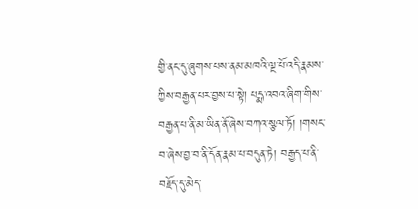གྱི་ནང་དུ་ཞུགས་པས་ནམ་མཁའི་ལྔ་པོ་འདི་རྣམས་ཀྱིས་བརྒྱན་པར་བྱས་པ་སྟེ། པདྨ་འབའ་ཞིག་གིས་བརྒྱན་པ་ནི་མ་ཡིན་ནོ་ཞེས་བཀའ་སྩལ་ཏོ། །གསང་བ་ཞེས་བྱ་བ་ནི་དོན་རྣམ་པ་བདུན་ཏེ། བརྒྱད་པ་ནི་བརྗོད་དུ་མེད་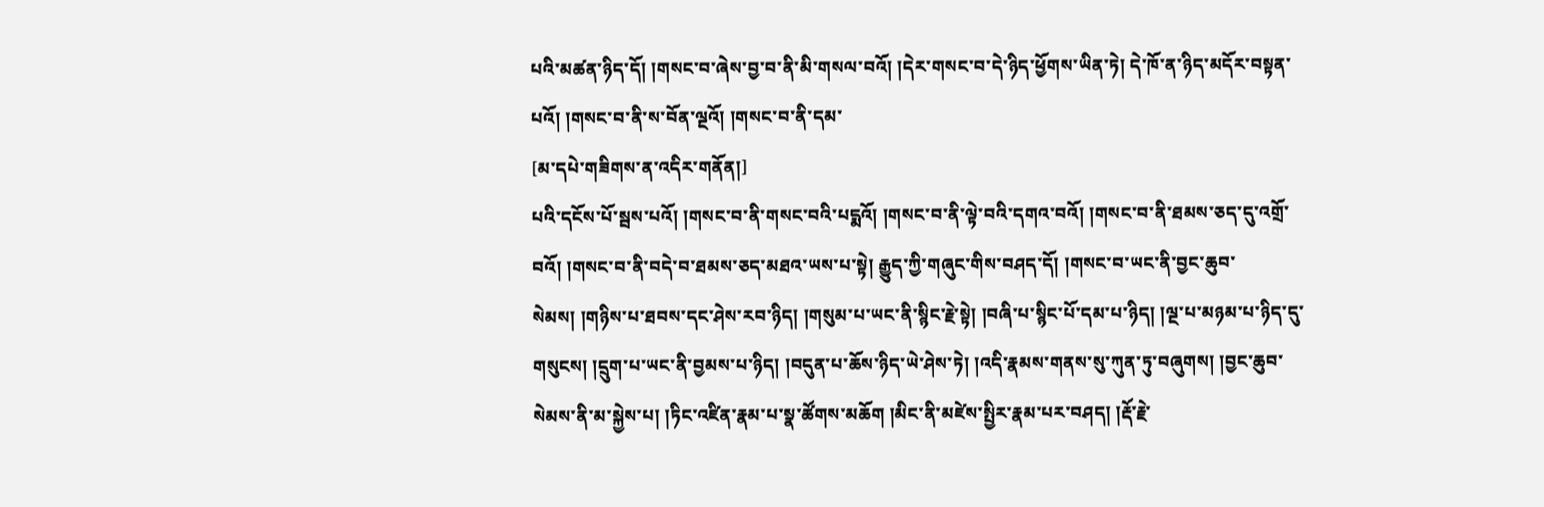པའི་མཚན་ཉིད་དོ། །གསང་བ་ཞེས་བྱ་བ་ནི་མི་གསལ་བའོ། །དེར་གསང་བ་དེ་ཉིད་ཕྱོགས་ཡིན་ཏེ། དེ་ཁོ་ན་ཉིད་མདོར་བསྟན་པའོ། །གསང་བ་ནི་ས་བོན་ལྔའོ། །གསང་བ་ནི་དམ་
[མ་དཔེ་གཟིགས་ན་འདིར་གནོན།]
པའི་དངོས་པོ་སྦས་པའོ། །གསང་བ་ནི་གསང་བའི་པདྨའོ། །གསང་བ་ནི་ལྟེ་བའི་དགའ་བའོ། །གསང་བ་ནི་ཐམས་ཅད་དུ་འགྲོ་བའོ། །གསང་བ་ནི་བདེ་བ་ཐམས་ཅད་མཐའ་ཡས་པ་སྟེ། རྒྱུད་ཀྱི་གཞུང་གིས་བཤད་དོ། །གསང་བ་ཡང་ནི་བྱང་ཆུབ་སེམས། །གཉིས་པ་ཐབས་དང་ཤེས་རབ་ཉིད། །གསུམ་པ་ཡང་ནི་སྙིང་རྗེ་སྟེ། །བཞི་པ་སྙིང་པོ་དམ་པ་ཉིད། །ལྔ་པ་མཉམ་པ་ཉིད་དུ་གསུངས། །དྲུག་པ་ཡང་ནི་བྱམས་པ་ཉིད། །བདུན་པ་ཆོས་ཉིད་ཡེ་ཤེས་ཏེ། །འདི་རྣམས་གནས་སུ་ཀུན་ཏུ་བཞུགས། །བྱང་ཆུབ་སེམས་ནི་མ་སྐྱེས་པ། །ཏིང་འཛིན་རྣམ་པ་སྣ་ཚོགས་མཆོག །མིང་ནི་མཛེས་སྤྱིར་རྣམ་པར་བཤད། །རྡོ་རྗེ་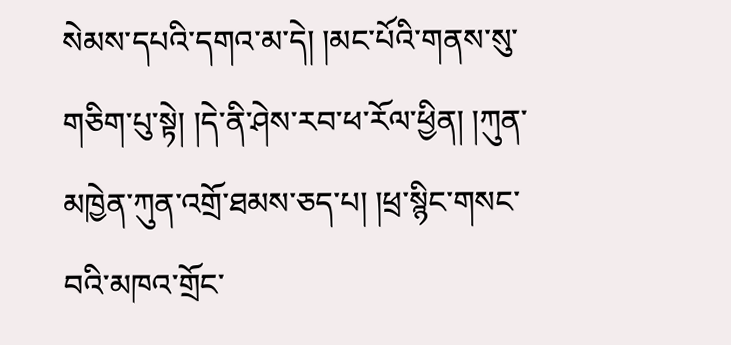སེམས་དཔའི་དགའ་མ་དེ། །མང་པོའི་གནས་སུ་གཅིག་པུ་སྟེ། །དེ་ནི་ཤེས་རབ་ཕ་རོལ་ཕྱིན། །ཀུན་མཁྱེན་ཀུན་འགྲོ་ཐམས་ཅད་པ། །ཕྲ་སྙིང་གསང་བའི་མཁའ་གྲོང་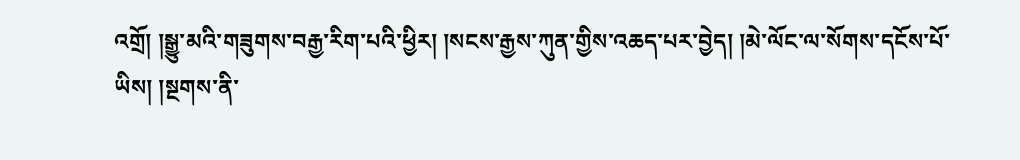འགྲོ། །སྒྱུ་མའི་གཟུགས་བརྒྱ་རིག་པའི་ཕྱིར། །སངས་རྒྱས་ཀུན་གྱིས་འཆད་པར་བྱེད། །མེ་ལོང་ལ་སོགས་དངོས་པོ་ཡིས། །སྔགས་ནི་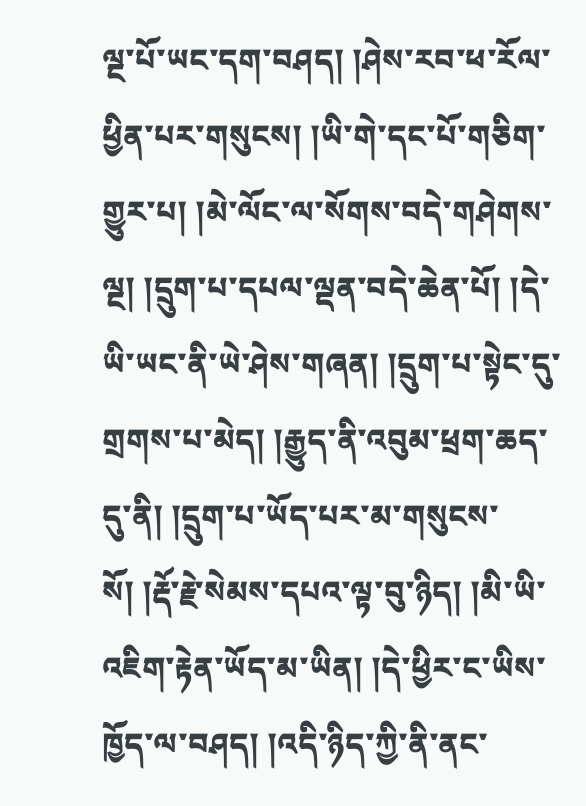ལྔ་པོ་ཡང་དག་བཤད། །ཤེས་རབ་ཕ་རོལ་ཕྱིན་པར་གསུངས། །ཡི་གེ་དང་པོ་གཅིག་གྱུར་པ། །མེ་ལོང་ལ་སོགས་བདེ་གཤེགས་ལྔ། །དྲུག་པ་དཔལ་ལྡན་བདེ་ཆེན་པོ། །དེ་ཡི་ཡང་ནི་ཡེ་ཤེས་གཞན། །དྲུག་པ་སྟེང་དུ་གྲགས་པ་མེད། །རྒྱུད་ནི་འབུམ་ཕྲག་ཆད་དུ་ནི། །དྲུག་པ་ཡོད་པར་མ་གསུངས་སོ། །རྡོ་རྗེ་སེམས་དཔའ་ལྟ་བུ་ཉིད། །མི་ཡི་འཇིག་རྟེན་ཡོད་མ་ཡིན། །དེ་ཕྱིར་ང་ཡིས་ཁྱོད་ལ་བཤད། །འདི་ཉིད་ཀྱི་ནི་ནང་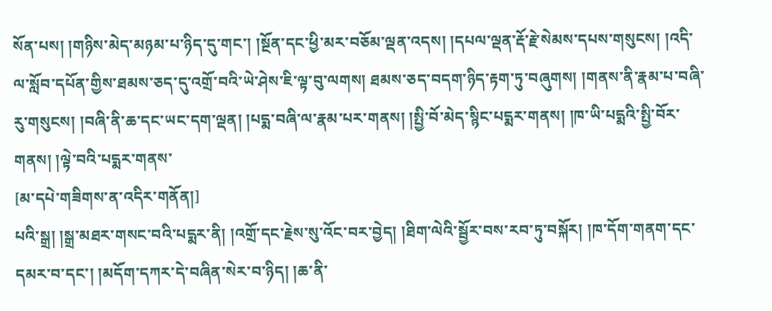སོན་པས། །གཉིས་མེད་མཉམ་པ་ཉིད་དུ་གང་། །སྔོན་དང་ཕྱི་མར་བཅོམ་ལྡན་འདས། །དཔལ་ལྡན་རྡོ་རྗེ་སེམས་དཔས་གསུངས། །འདི་ལ་སློབ་དཔོན་གྱིས་ཐམས་ཅད་དུ་འགྲོ་བའི་ཡེ་ཤེས་ཇི་ལྟ་བུ་ལགས། ཐམས་ཅད་བདག་ཉིད་རྟག་ཏུ་བཞུགས། །གནས་ནི་རྣམ་པ་བཞི་རུ་གསུངས། །བཞི་ནི་ཆ་དང་ཡང་དག་ལྡན། །པདྨ་བཞི་ལ་རྣམ་པར་གནས། །སྤྱི་བོ་མེད་སྙིང་པདྨར་གནས། །ཁ་ཡི་པདྨའི་སྤྱི་བོར་གནས། །ལྟེ་བའི་པདྨར་གནས་
[མ་དཔེ་གཟིགས་ན་འདིར་གནོན།]
པའི་སྒྲ། །སྒྲ་མཐར་གསང་བའི་པདྨར་ནི། །འགྲོ་དང་རྗེས་སུ་འོང་བར་བྱེད། །ཐིག་ལེའི་སྦྱོར་བས་རབ་ཏུ་བསྐོར། །ཁ་དོག་གནག་དང་དམར་བ་དང་། །མདོག་དཀར་དེ་བཞིན་སེར་བ་ཉིད། །ཆ་ནི་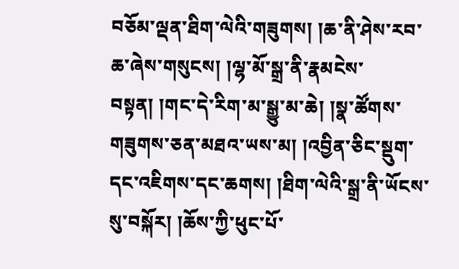བཅོམ་ལྡན་ཐིག་ལེའི་གཟུགས། །ཆ་ནི་ཤེས་རབ་ཆ་ཞེས་གསུངས། །ལྷ་མོ་སྒྲ་ནི་རྣམངེས་བསྟན། །གང་དེ་རིག་མ་སྒྱུ་མ་ཆེ། །སྣ་ཚོགས་གཟུགས་ཅན་མཐའ་ཡས་མ། །འབྱིན་ཅིང་སྡུག་དང་འཇིགས་དང་ཆགས། །ཐིག་ལེའི་སྒྲ་ནི་ཡོངས་སུ་བསྐོར། །ཆོས་ཀྱི་ཕུང་པོ་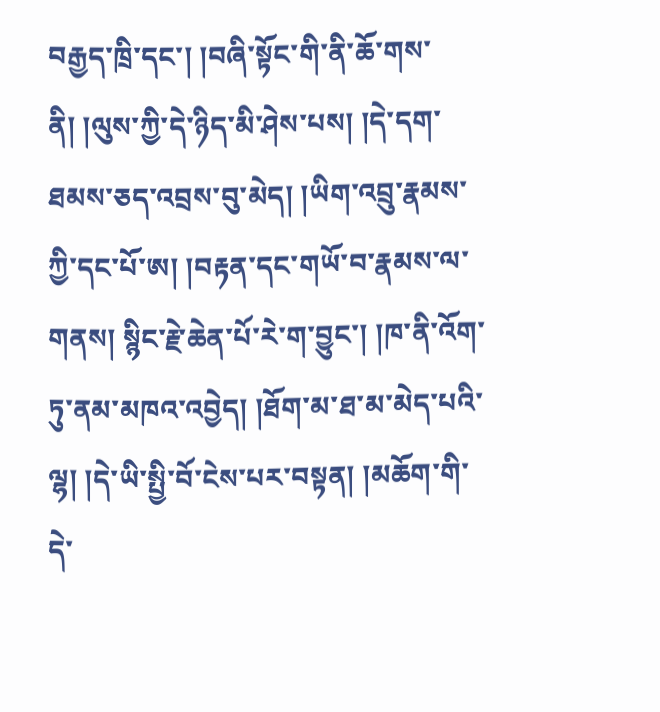བརྒྱད་ཁྲི་དང་། །བཞི་སྟོང་གི་ནི་ཆོ་གས་ནི། །ལུས་ཀྱི་དེ་ཉིད་མི་ཤེས་པས། །དེ་དག་ཐམས་ཅད་འབྲས་བུ་མེད། །ཡིག་འབྲུ་རྣམས་ཀྱི་དང་པོ་ཨ། །བརྟན་དང་གཡོ་བ་རྣམས་ལ་གནས། སྙིང་རྗེ་ཆེན་པོ་རེ་ག་བྱུང་། །ཁ་ནི་འོག་ཏུ་ནམ་མཁའ་འབྱེད། །ཐོག་མ་ཐ་མ་མེད་པའི་ལྷ། །དེ་ཡི་སྤྱི་བོ་ངེས་པར་བསྟན། །མཆོག་གི་དེ་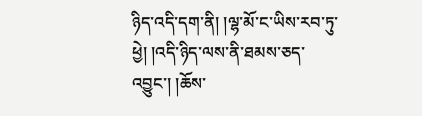ཉིད་འདི་དག་ནི། །ལྷ་མོ་ང་ཡིས་རབ་ཏུ་ཕྱེ། །འདི་ཉིད་ལས་ནི་ཐམས་ཅད་འབྱུང་། །ཆོས་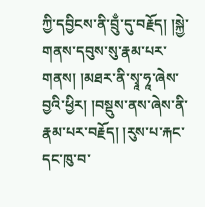ཀྱི་དབྱིངས་ནི་བྲུྃ་དུ་བརྗོད། །སྐྱེ་གནས་དབུས་སུ་རྣམ་པར་གནས། །མཐར་ནི་སྭཱ་ཧཱ་ཞེས་བྱའི་ཕྱིར། །བསྡུས་ནས་ཞེས་ནི་རྣམ་པར་བརྗོད། །རུས་པ་རྐང་དང་ཁུ་བ་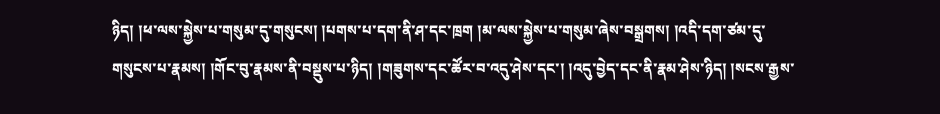ཉིད། །ཕ་ལས་སྐྱེས་པ་གསུམ་དུ་གསུངས། །པགས་པ་དག་ནི་ཤ་དང་ཁྲག །མ་ལས་སྐྱེས་པ་གསུམ་ཞེས་བསྒྲགས། །འདི་དག་ཙམ་དུ་གསུངས་པ་རྣམས། །གོང་བུ་རྣམས་ནི་བསྡུས་པ་ཉིད། །གཟུགས་དང་ཚོར་བ་འདུ་ཤེས་དང་། །འདུ་བྱེད་དང་ནི་རྣམ་ཤེས་ཉིད། །སངས་རྒྱས་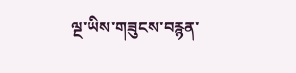ལྔ་ཡིས་གཟུངས་བརྙན་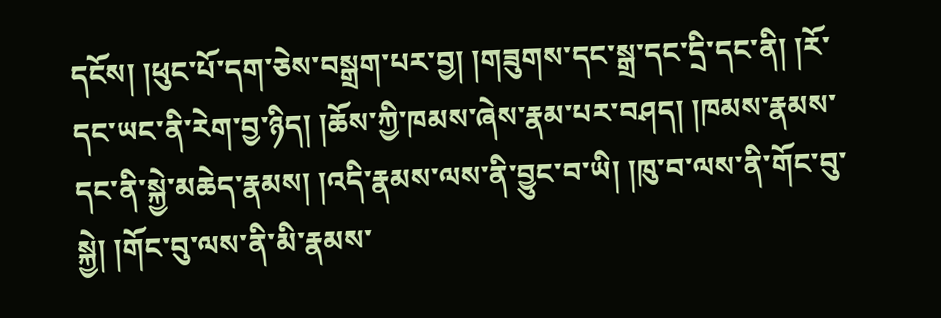དངོས། །ཕུང་པོ་དག་ཅེས་བསྒྲག་པར་བྱ། །གཟུགས་དང་སྒྲ་དང་དྲི་དང་ནི། །རོ་དང་ཡང་ནི་རེག་བྱ་ཉིད། །ཆོས་ཀྱི་ཁམས་ཞེས་རྣམ་པར་བཤད། །ཁམས་རྣམས་དང་ནི་སྐྱེ་མཆེད་རྣམས། །འདི་རྣམས་ལས་ནི་བྱུང་བ་ཡི། །ཁུ་བ་ལས་ནི་གོང་བུ་སྐྱེ། །གོང་བུ་ལས་ནི་མི་རྣམས་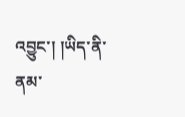འབྱུང་། །ཡིད་ནི་ནམ་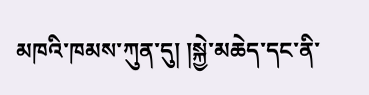མཁའི་ཁམས་ཀུན་དུ། །སྐྱེ་མཆེད་དང་ནི་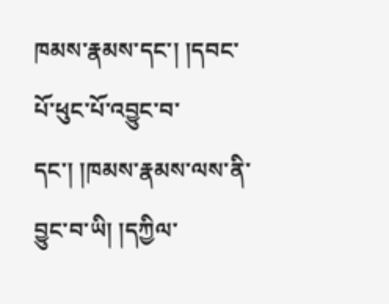ཁམས་རྣམས་དང་། །དབང་པོ་ཕུང་པོ་འབྱུང་བ་དང་། །ཁམས་རྣམས་ལས་ནི་བྱུང་བ་ཡི། །དཀྱིལ་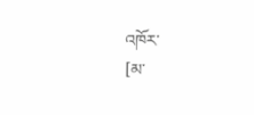འཁོར་
[མ་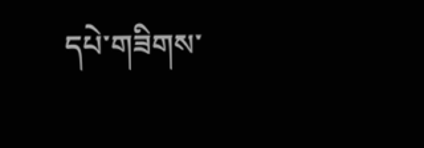དཔེ་གཟིགས་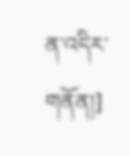ན་འདིར་གནོན།]